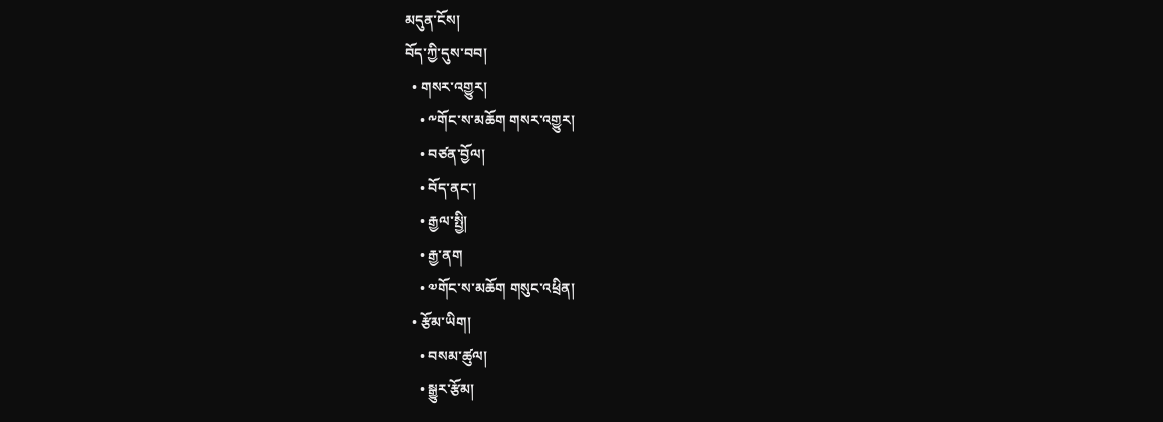མདུན་ངོས།
བོད་ཀྱི་དུས་བབ།
  • གསར་འགྱུར།
    • ༸གོང་ས་མཆོག གསར་འགྱུར།
    • བཙན་བྱོལ།
    • བོད་ནང་།
    • རྒྱལ་སྤྱི།
    • རྒྱ་ནག
    • ༧གོང་ས་མཆོག གསུང་འཕྲིན།
  • རྩོམ་ཡིག།
    • བསམ་ཚུལ།
    • སྒྱུར་རྩོམ།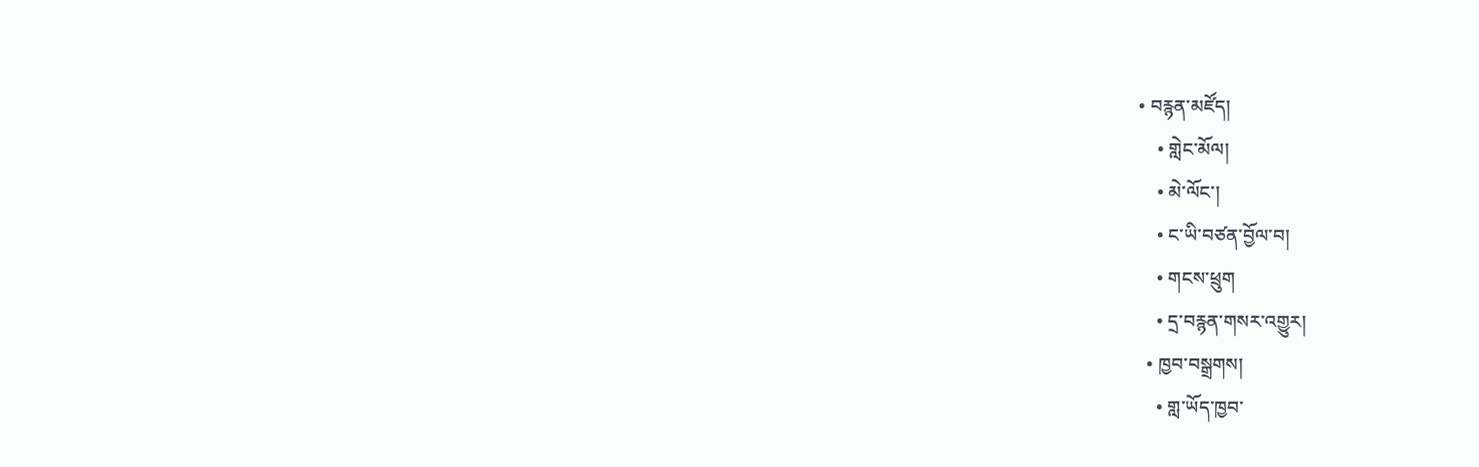• བརྙན་མཛོད།
    • གླེང་མོལ།
    • མེ་ལོང་།
    • ང་ཡི་བཙན་བྱོལ་བ།
    • གངས་ཕྲུག
    • དྲ་བརྙན་གསར་འགྱུར།
  • ཁྱབ་བསྒྲགས།
    • གླ་ཡོད་ཁྱབ་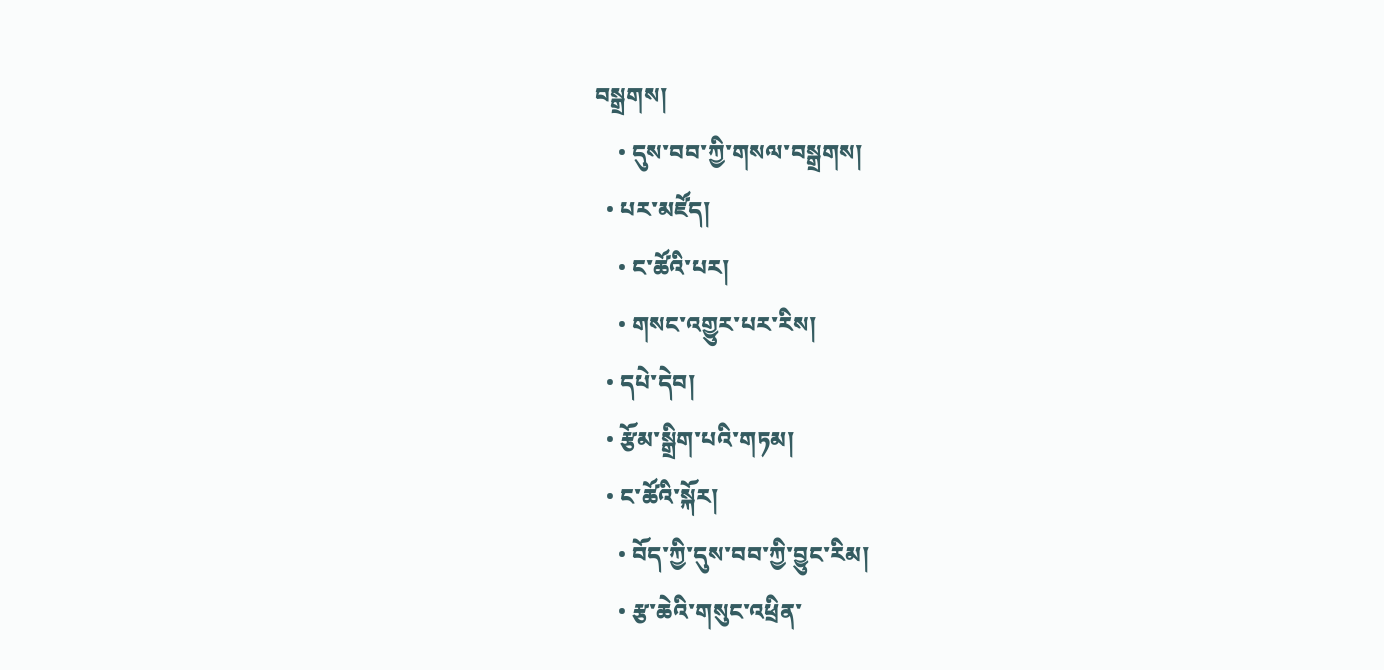བསྒྲགས།
    • དུས་བབ་ཀྱི་གསལ་བསྒྲགས།
  • པར་མཛོད།
    • ང་ཚོའི་པར།
    • གསང་འགྱུར་པར་རིས།
  • དཔེ་དེབ།
  • རྩོམ་སྒྲིག་པའི་གཏམ།
  • ང་ཚོའི་སྐོར།
    • བོད་ཀྱི་དུས་བབ་ཀྱི་བྱུང་རིམ།
    • རྩ་ཆེའི་གསུང་འཕྲིན་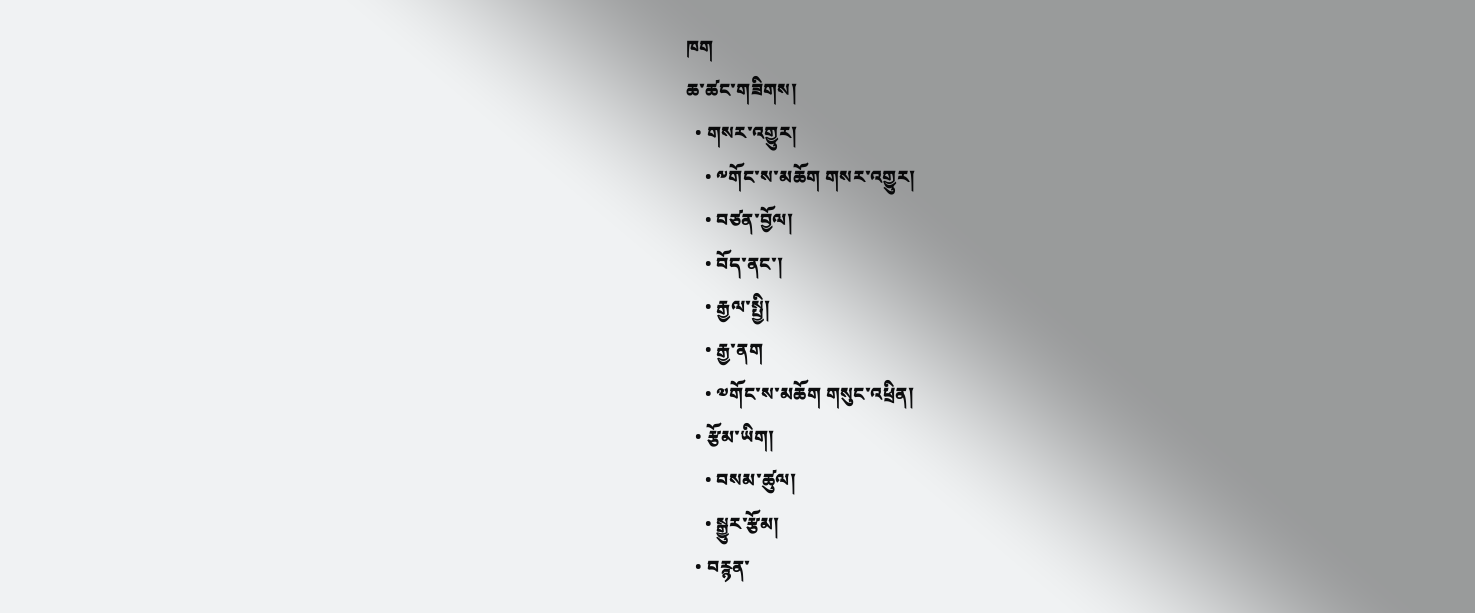ཁག
ཆ་ཚང་གཟིགས།
  • གསར་འགྱུར།
    • ༸གོང་ས་མཆོག གསར་འགྱུར།
    • བཙན་བྱོལ།
    • བོད་ནང་།
    • རྒྱལ་སྤྱི།
    • རྒྱ་ནག
    • ༧གོང་ས་མཆོག གསུང་འཕྲིན།
  • རྩོམ་ཡིག།
    • བསམ་ཚུལ།
    • སྒྱུར་རྩོམ།
  • བརྙན་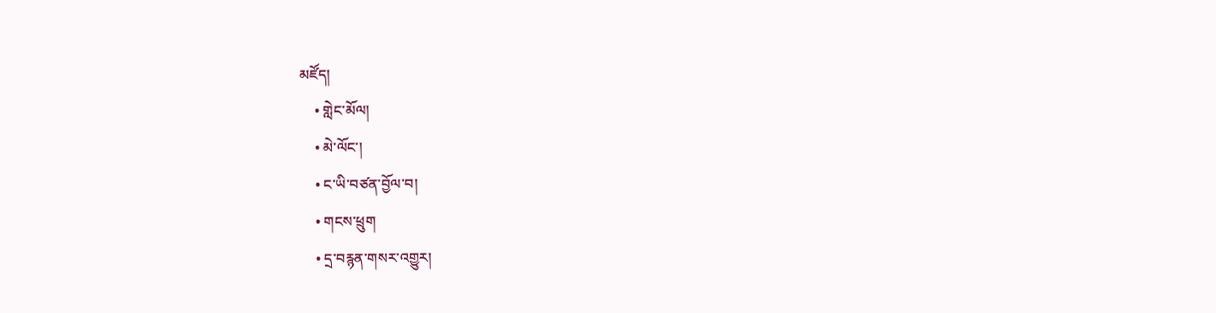མཛོད།
    • གླེང་མོལ།
    • མེ་ལོང་།
    • ང་ཡི་བཙན་བྱོལ་བ།
    • གངས་ཕྲུག
    • དྲ་བརྙན་གསར་འགྱུར།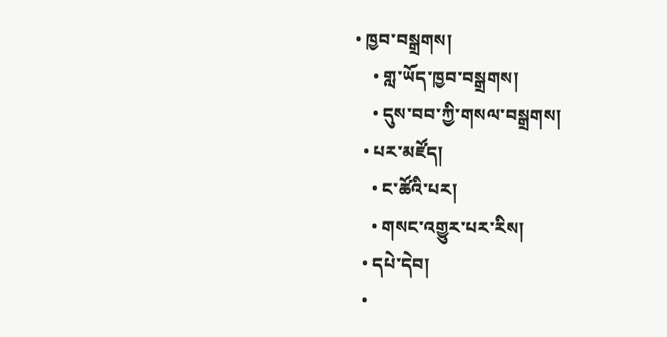• ཁྱབ་བསྒྲགས།
    • གླ་ཡོད་ཁྱབ་བསྒྲགས།
    • དུས་བབ་ཀྱི་གསལ་བསྒྲགས།
  • པར་མཛོད།
    • ང་ཚོའི་པར།
    • གསང་འགྱུར་པར་རིས།
  • དཔེ་དེབ།
  •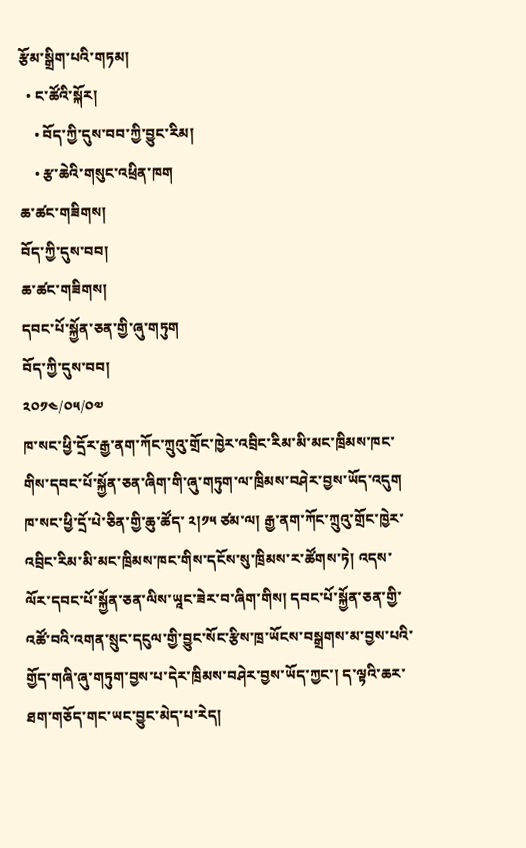རྩོམ་སྒྲིག་པའི་གཏམ།
  • ང་ཚོའི་སྐོར།
    • བོད་ཀྱི་དུས་བབ་ཀྱི་བྱུང་རིམ།
    • རྩ་ཆེའི་གསུང་འཕྲིན་ཁག
ཆ་ཚང་གཟིགས།
བོད་ཀྱི་དུས་བབ།
ཆ་ཚང་གཟིགས།
དབང་པོ་སྐྱོན་ཅན་གྱི་ཞུ་གཏུག
བོད་ཀྱི་དུས་བབ།
༢༠༡༤/༠༥/༠༧
ཁ་སང་ཕྱི་དྲོར་རྒྱ་ནག་ཀོང་ཀྲུའུ་གྲོང་ཁྱེར་འབྲིང་རིམ་མི་མང་ཁྲིམས་ཁང་གིས་དབང་པོ་སྐྱོན་ཅན་ཞིག་གི་ཞུ་གཏུག་ལ་ཁྲིམས་བཤེར་བྱས་ཡོད་འདུག
ཁ་སང་ཕྱི་དྲོ་པེ་ཅིན་གྱི་ཆུ་ཚོད་ ༢།༡༥ ཙམ་ལ། རྒྱ་ནག་ཀོང་ཀྲུའུ་གྲོང་ཁྱེར་འབྲིང་རིམ་མི་མང་ཁྲིམས་ཁང་གིས་དངོས་སུ་ཁྲིམས་ར་ཚོགས་ཏེ། འདས་ལོར་དབང་པོ་སྐྱོན་ཅན་ལིས་ཡཱང་ཟེར་བ་ཞིག་གིས། དབང་པོ་སྐྱོན་ཅན་གྱི་འཚོ་བའི་འགན་སྲུང་དངུལ་གྱི་བྱུང་སོང་རྩིས་ཁྲ་ཡོངས་བསྒྲགས་མ་བྱས་པའི་གྱོད་གཞི་ཞུ་གཏུག་བྱས་པ་དེར་ཁྲིམས་བཤེར་བྱས་ཡོད་ཀྱང་། ད་ལྟའི་ཆར་ཐག་གཅོད་གང་ཡང་བྱུང་མེད་པ་རེད།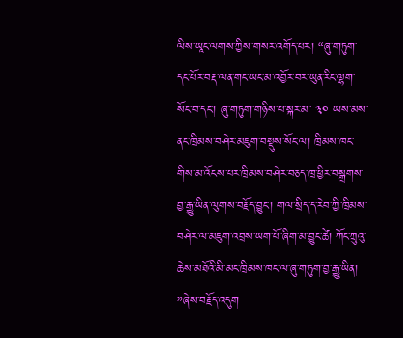ལིས་ཡཱང་ལགས་ཀྱིས་གསར་འགོད་པར། “ཞུ་གཏུག་དང་པོར་བརྡ་ལན་གང་ཡང་མ་འབྱོར་བར་ཡུན་རིང་ལྷག་སོང་བ་དང་། ཞུ་གཏུག་གཉིས་པ་སྐར་མ་ ༣༠ ཡས་མས་ནང་ཁྲིམས་བཤེར་མཇུག་བསྡུས་སོང་ལ། ཁྲིམས་ཁང་གིས་མ་འོངས་པར་ཁྲིམས་བཤེར་བཅད་ཁྲ་ཕྱིར་བསྒྲགས་བྱ་རྒྱུ་ཡིན་ལུགས་བརྗོད་བྱུང་། གལ་སྲིད་ད་རེབ་ཀྱི་ཁྲིམས་བཤེར་ལ་མཇུག་འབྲས་ཡག་པོ་ཞིག་མ་བྱུང་ཚེ། ཀོང་ཀྲུའུ་ཆེས་མཐོའི་མི་མང་ཁྲིམས་ཁང་ལ་ཞུ་གཏུག་བྱ་རྒྱུ་ཡིན། ”ཞེས་བརྗོད་འདུག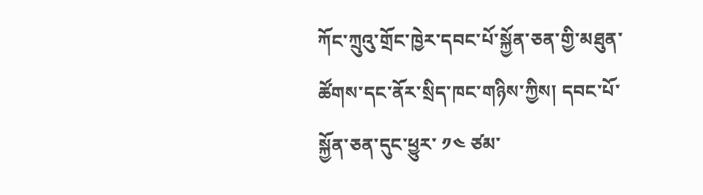ཀོང་ཀྲུའུ་གྲོང་ཁྱེར་དབང་པོ་སྐྱོན་ཅན་གྱི་མཐུན་ཚོགས་དང་ནོར་སྲིད་ཁང་གཉིས་ཀྱིས། དབང་པོ་སྐྱོན་ཅན་དུང་ཕྱུར་ ༡༤ ཙམ་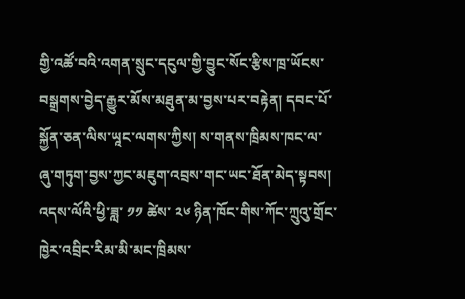གྱི་འཚོ་བའི་འགན་སྲུང་དངུལ་གྱི་བྱུང་སོང་རྩིས་ཁྲ་ཡོངས་བསྒྲགས་བྱེད་རྒྱུར་མོས་མཐུན་མ་བྱས་པར་བརྟེན། དབང་པོ་སྐྱོན་ཅན་ལིས་ཡཱང་ལགས་ཀྱིས། ས་གནས་ཁྲིམས་ཁང་ལ་ཞུ་གཏུག་བྱས་ཀྱང་མཇུག་འབྲས་གང་ཡང་ཐོན་མེད་སྟབས། འདས་ལོའི་ཕྱི་ཟླ་ ༡༡ ཚེས་ ༢༦ ཉིན་ཁོང་གིས་ཀོང་ཀྲུའུ་གྲོང་ཁྱེར་འབྲིང་རིམ་མི་མང་ཁྲིམས་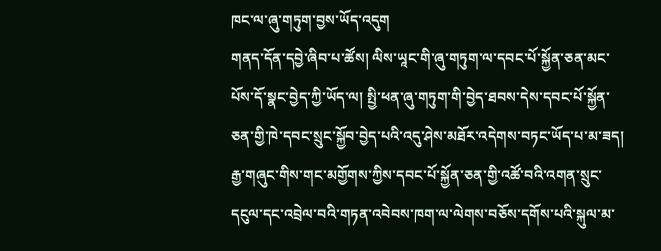ཁང་ལ་ཞུ་གཏུག་བྱས་ཡོད་འདུག
གནད་དོན་དབྱེ་ཞིབ་པ་ཚོས། ལིས་ཡཱང་གི་ཞུ་གཏུག་ལ་དབང་པོ་སྐྱོན་ཅན་མང་པོས་དོ་སྣང་བྱེད་ཀྱི་ཡོད་ལ། སྤྱི་ཕན་ཞུ་གཏུག་གི་བྱེད་ཐབས་དེས་དབང་པོ་སྐྱོན་ཅན་གྱི་ཁེ་དབང་སྲུང་སྐྱོབ་བྱེད་པའི་འདུ་ཤེས་མཐོར་འདེགས་བཏང་ཡོད་པ་མ་ཟད། རྒྱ་གཞུང་གིས་གང་མགྱོགས་ཀྱིས་དབང་པོ་སྐྱོན་ཅན་གྱི་འཚོ་བའི་འགན་སྲུང་དངུལ་དང་འབྲེལ་བའི་གཏན་འབེབས་ཁག་ལ་ལེགས་བཅོས་དགོས་པའི་སྐུལ་མ་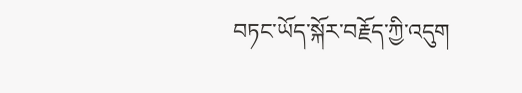བཏང་ཡོད་སྐོར་བརྗོད་ཀྱི་འདུག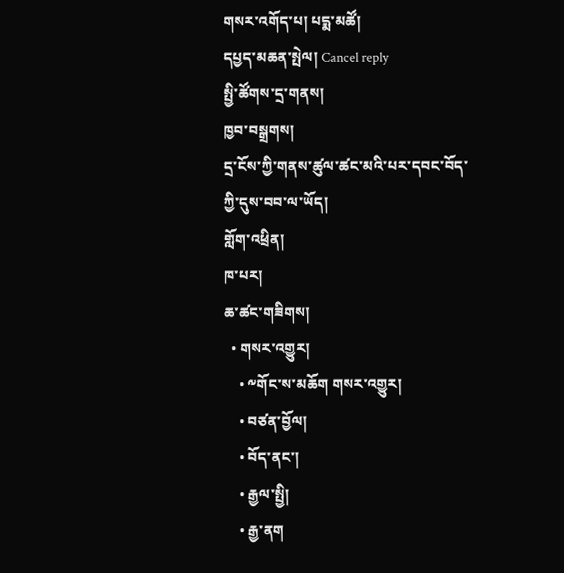གསར་འགོད་པ། པདྨ་མཚོ།
དཔྱད་མཆན་སྤེལ། Cancel reply
སྤྱི་ཚོགས་དྲ་གནས།
ཁྱབ་བསྒྲགས།
དྲ་ངོས་ཀྱི་གནས་ཚུལ་ཚང་མའི་པར་དབང་བོད་ཀྱི་དུས་བབ་ལ་ཡོད།
གློག་འཕྲིན།
ཁ་པར།
ཆ་ཚང་གཟིགས།
  • གསར་འགྱུར།
    • ༸གོང་ས་མཆོག གསར་འགྱུར།
    • བཙན་བྱོལ།
    • བོད་ནང་།
    • རྒྱལ་སྤྱི།
    • རྒྱ་ནག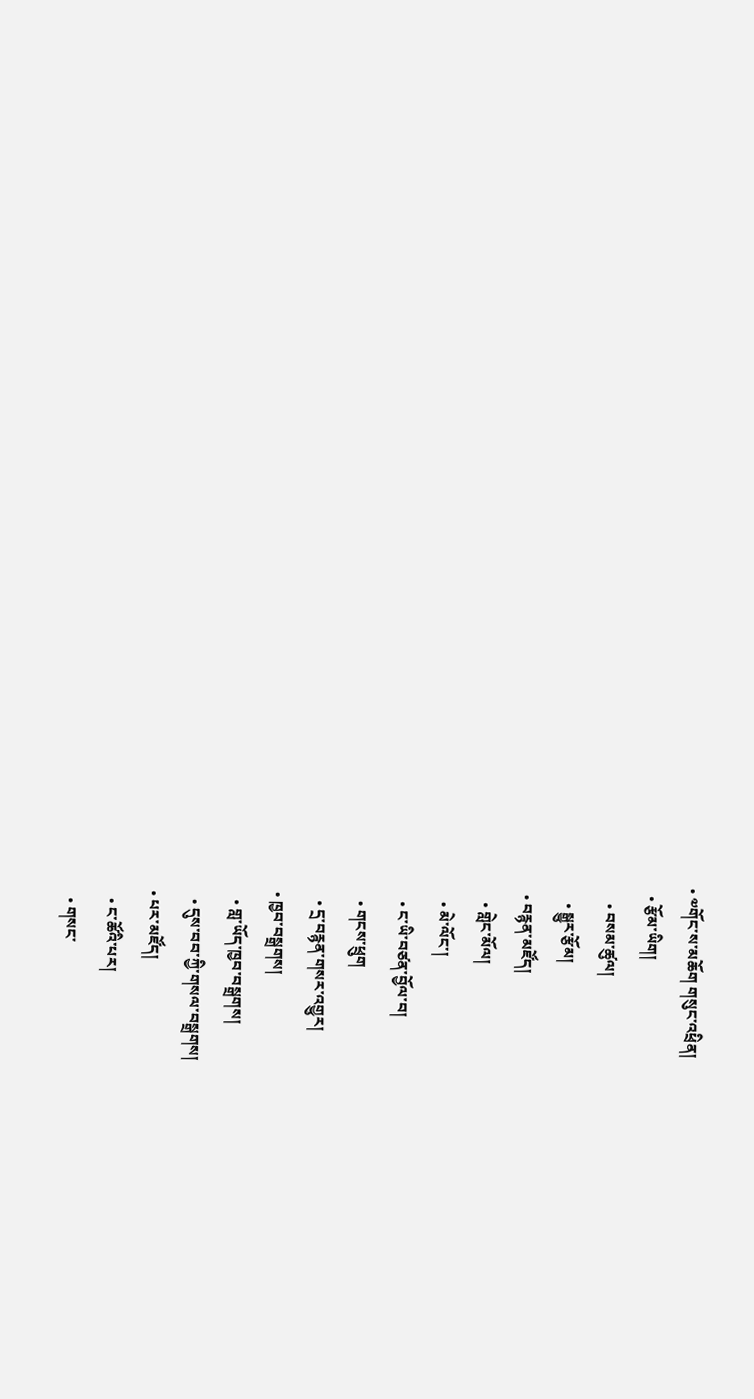• ༧གོང་ས་མཆོག གསུང་འཕྲིན།
  • རྩོམ་ཡིག།
    • བསམ་ཚུལ།
    • སྒྱུར་རྩོམ།
  • བརྙན་མཛོད།
    • གླེང་མོལ།
    • མེ་ལོང་།
    • ང་ཡི་བཙན་བྱོལ་བ།
    • གངས་ཕྲུག
    • དྲ་བརྙན་གསར་འགྱུར།
  • ཁྱབ་བསྒྲགས།
    • གླ་ཡོད་ཁྱབ་བསྒྲགས།
    • དུས་བབ་ཀྱི་གསལ་བསྒྲགས།
  • པར་མཛོད།
    • ང་ཚོའི་པར།
    • གསང་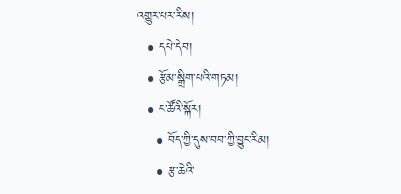འགྱུར་པར་རིས།
  • དཔེ་དེབ།
  • རྩོམ་སྒྲིག་པའི་གཏམ།
  • ང་ཚོའི་སྐོར།
    • བོད་ཀྱི་དུས་བབ་ཀྱི་བྱུང་རིམ།
    • རྩ་ཆེའི་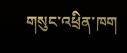གསུང་འཕྲིན་ཁག